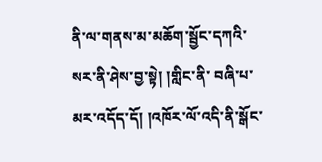ནི་ལ་གནས་མ་མཆོག་སྦྱོང་དཀའི་སར་ནི་ཤེས་བྱ་སྟེ། །གླིང་ནི་ བཞི་པ་མར་འདོད་དོ། །འཁོར་ལོ་འདི་ནི་སྒོང་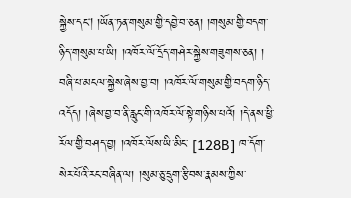སྐྱེས་དང། །ཡོན་ཏན་གསུམ་གྱི་དབྱེ་བ་ཅན། །གསུམ་གྱི་བདག་ཉིད་གསུམ་པ་ཡི། །འཁོར་ལོ་དྲོད་གཤེར་སྐྱེས་གཟུགས་ཅན། ། བཞི་པ་མངལ་སྐྱེས་ཞེས་བྱ་བ། །འཁོར་ལོ་གསུམ་གྱི་བདག་ཉིད་འདོད། །ཞེས་བྱ་བ་ནི་རླུང་གི་འཁོར་ལོ་སྟེ་གཉིས་པའོ། །དེ་ནས་ཕྱི་རོལ་གྱི་བཤད་བྱ། །འཁོར་ལོས་ཡི་མིང་ [128B] ཁ་དོག་སེར་པོའི་རང་བཞིན་ལ། །སུམ་ཅུ་དྲུག་རྩིབས་རྣམས་ཀྱིས་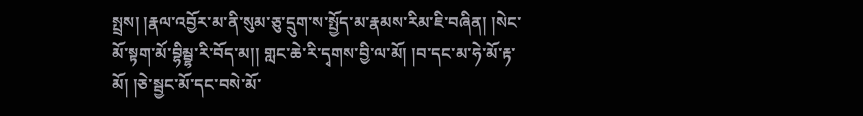སྤྲས། །རྣལ་འབྱོར་མ་ནི་སུམ་ཅུ་དྲུག་ས་སྤྱོད་མ་རྣམས་རིམ་ཇི་བཞིན། །སེང་མོ་སྟག་མོ་བྷིམྦྷ་རི་བོད་མ།། གླང་ཆེ་རི་དྭགས་བྱི་ལ་མོ། །བ་དང་མ་ཧེ་མོ་རྟ་མོ། །ཅེ་སྦྱང་མོ་དང་བསེ་མོ་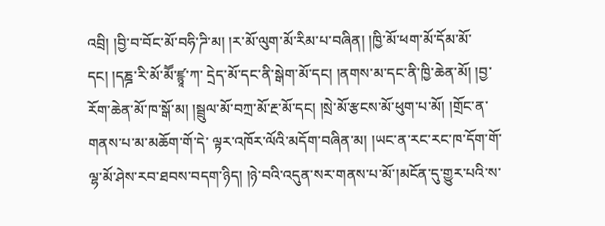འབྲི། །བྱི་བ་བོང་མོ་བཧི་ཌི་མ། །ར་མོ་ལུག་མོ་རིམ་པ་བཞིན། །ཁྱི་མོ་ཕག་མོ་དོམ་མོ་དང། །དཎྜ་རི་མོ་མཽ་ཛྙཱ་ཀ་ དྲེད་མོ་དང་ནི་སྒེག་མོ་དང། །ནགས་མ་དང་ནི་ཁྱི་ཆེན་མོ། །བྱ་རོག་ཆེན་མོ་ཁ་སྒོ་མ། །སྦྲུལ་མོ་བཀྲ་མོ་རྔ་མོ་དང། །སྲེ་མོ་རྩངས་མོ་ཕུག་པ་མོ། །གྲོང་ན་གནས་པ་མ་མཆོག་གོ་དེ་ ལྟར་འཁོར་ལོའི་མདོག་བཞིན་མ། །ཡང་ན་རང་རང་ཁ་དོག་གོ་ལྷ་མོ་ཤེས་རབ་ཐབས་བདག་ཉིད། །ཉེ་བའི་འདུན་སར་གནས་པ་མོ་།མངོན་དུ་གྱུར་པའི་ས་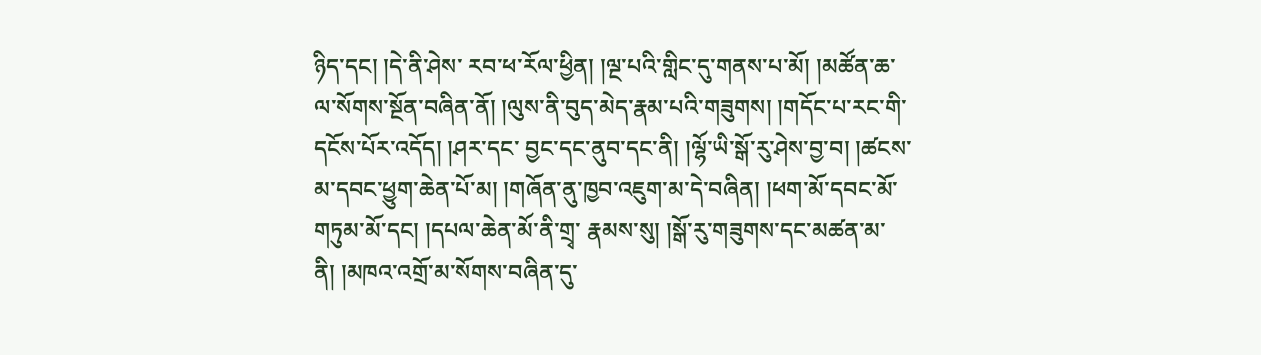ཉིད་དང། །དེ་ནི་ཤེས་ རབ་ཕ་རོལ་ཕྱིན། །ལྔ་པའི་གླིང་དུ་གནས་པ་མོ། །མཚོན་ཆ་ལ་སོགས་སྔོན་བཞིན་ནོ། །ལུས་ནི་བུད་མེད་རྣམ་པའི་གཟུགས། །གདོང་པ་རང་གི་དངོས་པོར་འདོད། །ཤར་དང་ བྱང་དང་ནུབ་དང་ནི། །ལྷོ་ཡི་སྒོ་རུ་ཤེས་བྱ་བ། །ཚངས་མ་དབང་ཕྱུག་ཆེན་པོ་མ། །གཞོན་ནུ་ཁྱབ་འཇུག་མ་དེ་བཞིན། །ཕག་མོ་དབང་མོ་གཏུམ་མོ་དང། །དཔལ་ཆེན་མོ་ནི་གྲྭ་ རྣམས་སུ། །སྒོ་རུ་གཟུགས་དང་མཚན་མ་ནི། །མཁའ་འགྲོ་མ་སོགས་བཞིན་དུ་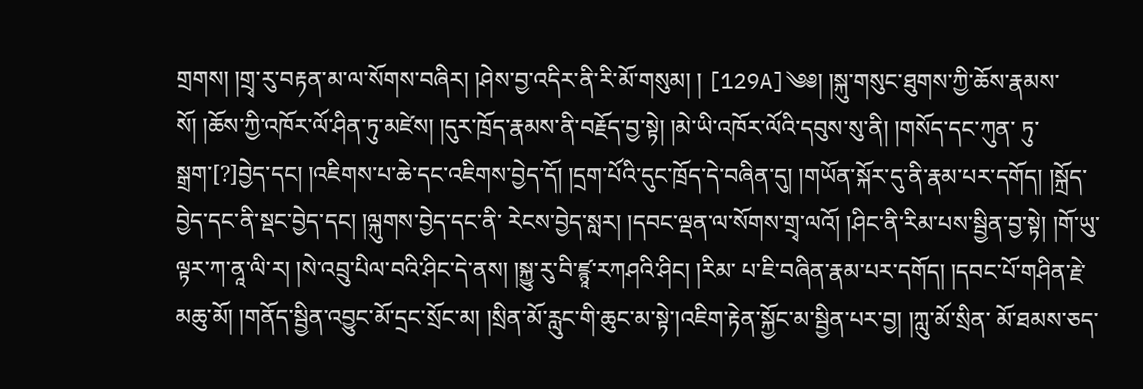གྲགས། །གྲྭ་རུ་བརྟན་མ་ལ་སོགས་བཞིར། །ཤེས་བྱ་འདིར་ནི་རི་མོ་གསུམ། ། [129A]༄༅། །སྐུ་གསུང་ཐུགས་ཀྱི་ཆོས་རྣམས་སོ། །ཆོས་ཀྱི་འཁོར་ལོ་ཤིན་ཏུ་མཛེས། །དུར་ཁྲོད་རྣམས་ནི་བརྗོད་བྱ་སྟེ། །མེ་ཡི་འཁོར་ལོའི་དབུས་སུ་ནི། །གསོད་དང་ཀུན་ ཏུ་སྒྲག་[?]བྱེད་དང། །འཇིགས་པ་ཆེ་དང་འཇིགས་བྱེད་དོ། །དྲག་པོའི་དུང་ཁྲོད་དེ་བཞིན་དུ། །གཡོན་སྐོར་དུ་ནི་རྣམ་པར་དགོད། །སྐྲོད་བྱེད་དང་ནི་སྡང་བྱེད་དང། །ལྐུགས་བྱེད་དང་ནི་ རེངས་བྱེད་སླར། །དབང་ལྡན་ལ་སོགས་གྲྭ་ལའོ། །ཤིང་ནི་རིམ་པས་སྦྱིན་བྱ་སྟེ། །གོ་ཡུ་ལྟར་ཀ་ནཱ་ལི་ར། །སེ་འབྲུ་པིལ་བའི་ཤིང་དེ་ནས། །སྐྱུ་རུ་བི་ཛྙཱ་རཀཤའི་ཤིང། །རིམ་ པ་ཇི་བཞིན་རྣམ་པར་དགོད། །དབང་པོ་གཤིན་རྗེ་མཆུ་མོ། །གནོད་སྦྱིན་འབྱུང་མོ་དྲང་སྲོང་མ། །སྲིན་མོ་རླུང་གི་ཆུང་མ་སྟེ་།འཇིག་རྟེན་སྐྱོང་མ་སྦྱིན་པར་བྱ། །ཀླུ་མོ་སྲིན་ མོ་ཐམས་ཅད་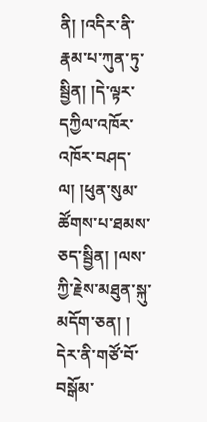ནི། །འདིར་ནི་རྣམ་པ་ཀུན་ཏུ་སྦྱིན། །དེ་ལྟར་དཀྱིལ་འཁོར་འཁོར་བཤད་ལ། །ཕུན་སུམ་ཚོགས་པ་ཐམས་ཅད་སྦྱིན། །ལས་ཀྱི་རྗེས་མཐུན་སྐུ་མདོག་ཅན། ། དེར་ནི་གཙོ་བོ་བསྒོམ་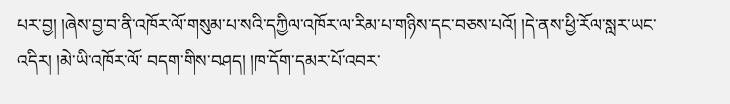པར་བྱ། །ཞེས་བྱ་བ་ནི་འཁོར་ལོ་གསུམ་པ་སའི་དཀྱིལ་འཁོར་ལ་རིམ་པ་གཉིས་དང་བཅས་པའོ། །དེ་ནས་ཕྱི་རོལ་སླར་ཡང་འདིར། །མེ་ཡི་འཁོར་ལོ་ བདག་གིས་བཤད། །ཁ་དོག་དམར་པོ་འབར་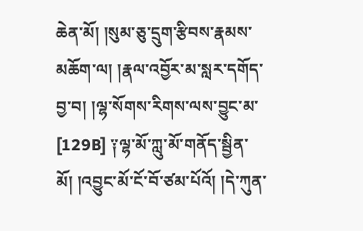ཆེན་མོ། །སུམ་ཅུ་དྲུག་རྩིབས་རྣམས་མཆོག་ལ། །རྣལ་འབྱོར་མ་སླར་དགོད་བྱ་བ། །ལྷ་སོགས་རིགས་ལས་བྱུང་མ་ [129B] ༑ལྷ་མོ་ཀླུ་མོ་གནོད་སྦྱིན་མོ། །འབྱུང་མོ་ངོ་བོ་ཙམ་པོའོ། །དེ་ཀུན་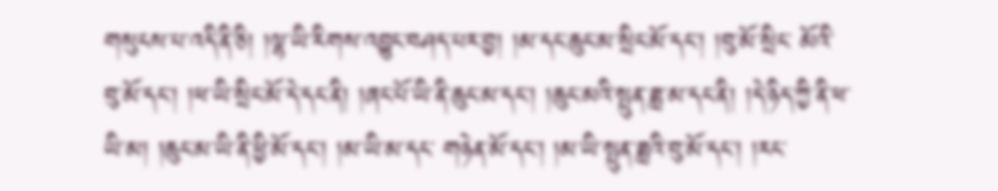གསུངས་པ་འདི་ནི་ཅི། །ལྷ་ཡི་རིགས་འབྱུང་བཤད་པར་བྱ། །མ་དང་ཆུང་མ་སྲིང་མོ་དང། །བུ་མོ་སྲིང་ མོའི་བུ་མོ་དང། །ཕ་ཡི་སྲིང་མོ་དེ་དང་ནི། །ཞང་པོ་ཡི་ནི་ཆུང་མ་དང། །ཆུང་མའི་སྤུན་ཟླ་མ་དང་ནི། །དེ་ཉིད་ཀྱི་ནི་ཕ་ཡི་མ། །ཆུང་མ་ཡི་ནི་ཕྱི་མོ་དང། །མ་ཡི་མ་དང་ གཉེན་མོ་དང། །མ་ཡི་སྤུན་ཟླའི་བུ་མོ་དང། །རང་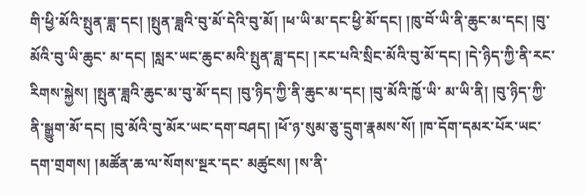གི་ཕྱི་མོའི་སྤུན་ཟླ་དང། །སྤུན་ཟླའི་བུ་མོ་དེའི་བུ་མོ། །ཕ་ཡི་མ་དང་ཕྱི་མོ་དང། །ཁུ་བོ་ཡི་ནི་ཆུང་མ་དང། །བུ་མོའི་བུ་ཡི་ཆུང་ མ་དང། །སླར་ཡང་ཆུང་མའི་སྤུན་ཟླ་དང། །རང་པའི་སྲིང་མོའི་བུ་མོ་དང། །དེ་ཉིད་ཀྱི་ནི་རང་རིགས་སྐྱེས། །སྤུན་ཟླའི་ཆུང་མ་བུ་མོ་དང། །བུ་ཉིད་ཀྱི་ནི་ཆུང་མ་དང། །བུ་མོའི་ཁྱོ་ཡི་ མ་ཡི་ནི། །བུ་ཉིད་ཀྱི་ནི་སྒྱུག་མོ་དང། །བུ་མོའི་བུ་མོར་ཡང་དག་བཤད། །ཕོ་ཉ་སུམ་ཅུ་དྲུག་རྣམས་སོ། །ཁ་དོག་དམར་པོར་ཡང་དག་གྲགས། །མཚོན་ཆ་ལ་སོགས་སྔར་དང་ མཚུངས། །ས་ནི་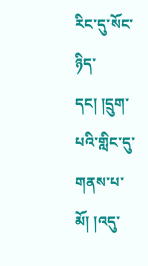རིང་དུ་སོང་ཉིད་དང། །དྲུག་པའི་གླིང་དུ་གནས་པ་མོ། །འདུ་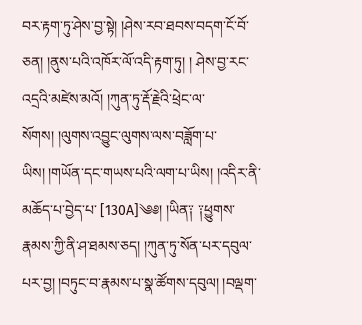བར་རྟག་ཏུ་ཤེས་བྱ་སྟེ། །ཤེས་རབ་ཐབས་བདག་ངོ་བོ་ཅན། །ནུས་པའི་འཁོར་ལོ་འདི་རྟག་ཏུ། ། ཤེས་བྱ་རང་འདྲའི་མཛེས་མའོ། །ཀུན་ཏུ་རྡོ་རྗེའི་ཕྲེང་ལ་སོགས། །ལུགས་འབྱུང་ལུགས་ལས་བཟློག་པ་ཡིས། །གཡོན་དང་གཡས་པའི་ལག་པ་ཡིས། །འདིར་ནི་མཆོད་པ་བྱེད་པ་ [130A]༄༅། །ཡིན༑ ༑ཕྱུགས་རྣམས་ཀྱི་ནི་ཤ་ཐམས་ཅད། །ཀུན་ཏུ་སོན་པར་དབུལ་པར་བྱ། །བཏུང་བ་རྣམས་པ་སྣ་ཚོགས་དབུལ། །བལྡག་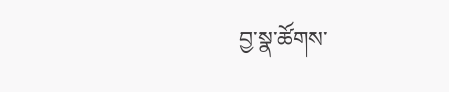བྱ་སྣ་ཚོགས་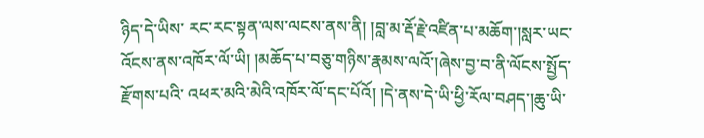ཉིད་དེ་ཡིས་ རང་རང་སྟན་ལས་ལངས་ནས་ནི། །བླ་མ་རྡོ་རྗེ་འཛིན་པ་མཆོག་།སླར་ཡང་འོངས་ནས་འཁོར་ལོ་ཡི། །མཆོད་པ་བཅུ་གཉིས་རྣམས་ལའོ་།ཞེས་བྱ་བ་ནི་ལོངས་སྤྱོད་རྫོགས་པའི་ འཕར་མའི་མེའི་འཁོར་ལོ་དང་པོའོ། །དེ་ནས་དེ་ཡི་ཕྱི་རོལ་བཤད་།ཆུ་ཡི་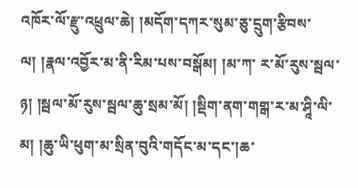འཁོར་ལོ་རྫུ་འཕྲུལ་ཆེ། །མདོག་དཀར་སུམ་ཅུ་དྲུག་རྩིབས་ལ། །རྣལ་འབྱོར་མ་ནི་རིམ་པས་བསྒོམ། །མ་ཀ་ ར་མོ་རུས་སྦལ་ཉ། །སྦལ་མོ་རུས་སྦལ་ཆུ་སྲམ་མོ། །སྡིག་ནག་གགྒ་ར་མ་ཤཱི་ལི་མ། །ཆུ་ཡི་ཕུག་མ་སྲིན་བུའི་གདོང་མ་དང་།ཆ་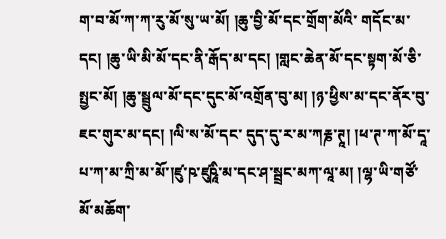ག་བ་མོ་ཀ་ཀ་རུ་མོ་སུ་ཡ་མོ། །ཆུ་བྱི་མོ་དང་གྲོག་མོའི་ གདོང་མ་དང། །ཆུ་ཡི་མི་མོ་དང་ནི་རྒོད་མ་དང། །གླང་ཆེན་མོ་དང་སྟག་མོ་ཅི་སྤྱང་མོ། །ཆུ་སྦྲུལ་མོ་དང་དུང་མོ་འགྲོན་བུ་མ། །ཉ་ཕྱིས་མ་དང་ནོར་བུ་ཇང་གུར་མ་དང། །ལི་ས་མོ་དང་ དུད་དུ་ར་མ་ཀརྞ་ཊཱ། །ཕ་ཊ་ཀ་མོ་དཱ་པ་ཀ་མ་ཀྲི་མ་མོ་།ཛུ་ཥ་ཛུཥཱི་མ་དང་ཤ་སྦྲང་མཀ་ལཱ་མ། །ལྷ་ཡི་གཙོ་མོ་མཆོག་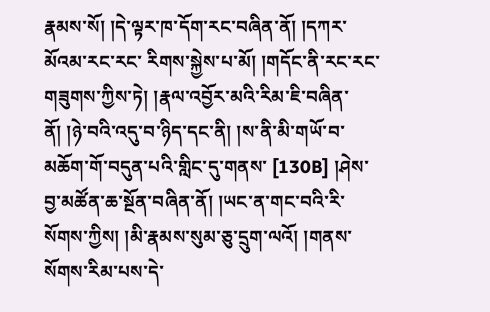རྣམས་སོ། །དེ་ལྟར་ཁ་དོག་རང་བཞིན་ནོ། །དཀར་མོའམ་རང་རང་ རིགས་སྐྱེས་པ་མོ། །གདོང་ནི་རང་རང་གཟུགས་ཀྱིས་ཏེ། །རྣལ་འབྱོར་མའི་རིམ་ཇི་བཞིན་ནོ། །ཉེ་བའི་འདུ་བ་ཉིད་དང་ནི། །ས་ནི་མི་གཡོ་བ་མཆོག་གོ་བདུན་པའི་གླིང་དུ་གནས་ [130B] །ཤེས་བྱ་མཚོན་ཆ་སྔོན་བཞིན་ནོ། །ཡང་ན་གང་བའི་རི་སོགས་ཀྱིས། །མི་རྣམས་སུམ་ཅུ་དྲུག་ལའོ། །གནས་སོགས་རིམ་པས་དེ་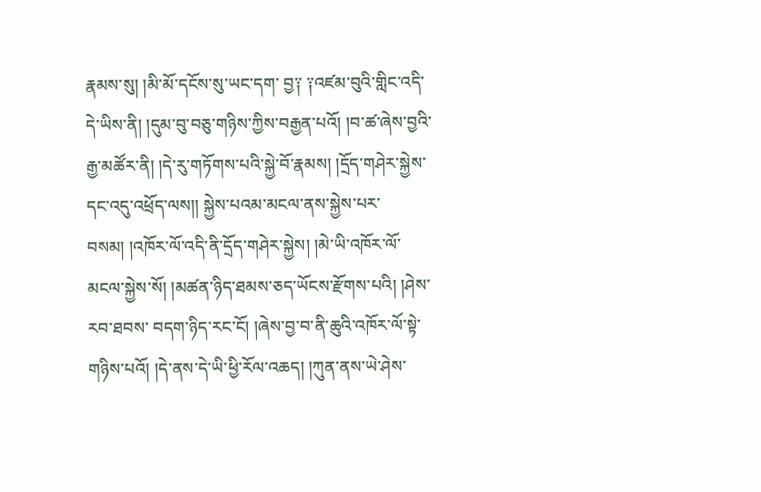རྣམས་སུ། །མི་མོ་དངོས་སུ་ཡང་དག་ བྱ༑ ༑འཛམ་བུའི་གླིང་འདི་དེ་ཡིས་ནི། །དུམ་བུ་བཅུ་གཉིས་ཀྱིས་བརྒྱན་པའོ། །བ་ཚ་ཞེས་བྱའི་རྒྱ་མཚོར་ནི། །དེ་རུ་གཏོགས་པའི་སྐྱེ་བོ་རྣམས། །དྲོད་གཤེར་སྐྱེས་དང་འདུ་འཕྲོད་ལས།། སྐྱེས་པའམ་མངལ་ནས་སྐྱེས་པར་བསམ། །འཁོར་ལོ་འདི་ནི་དྲོད་གཤེར་སྐྱེས། །མེ་ཡི་འཁོར་ལོ་མངལ་སྐྱེས་སོ། །མཚན་ཉིད་ཐམས་ཅད་ཡོངས་རྫོགས་པའི། །ཤེས་རབ་ཐབས་ བདག་ཉིད་རང་ངོ། །ཞེས་བྱ་བ་ནི་ཆུའི་འཁོར་ལོ་སྟེ་གཉིས་པའོ། །དེ་ནས་དེ་ཡི་ཕྱི་རོལ་འཆད། །ཀུན་ནས་ཡེ་ཤེས་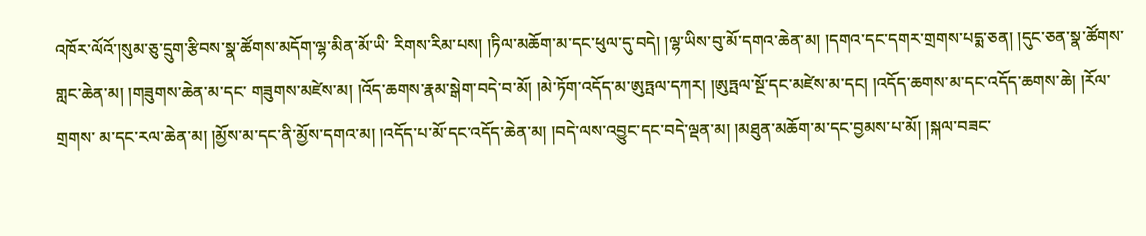འཁོར་ལོའོ་།སུམ་ཅུ་དྲུག་རྩིབས་སྣ་ཚོགས་མདོག་ལྷ་མིན་མོ་ཡི་ རིགས་རིམ་པས། །ཏིལ་མཆོག་མ་དང་ཕུལ་དུ་བདེ། །ལྷ་ཡིས་བུ་མོ་དགའ་ཆེན་མ། །དགའ་དང་དགར་གྲགས་པདྨ་ཅན། །དུང་ཅན་སྣ་ཚོགས་གླང་ཆེན་མ། །གཟུགས་ཆེན་མ་དང་ གཟུགས་མཛེས་མ། །འོད་ཆགས་རྣམ་སྒེག་བདེ་བ་མོ། །མེ་ཏོག་འདོད་མ་ཨུཏྤལ་དཀར། །ཨུཏྤལ་སྔོ་དང་མཛེས་མ་དང། །འདོད་ཆགས་མ་དང་འདོད་ཆགས་ཆེ། །རོལ་གྲགས་ མ་དང་རལ་ཆེན་མ། །མྱོས་མ་དང་ནི་མྱོས་དགའ་མ། །འདོད་པ་མོ་དང་འདོད་ཆེན་མ། །བདེ་ལས་འབྱུང་དང་བདེ་ལྡན་མ། །མཐུན་མཆོག་མ་དང་བྱམས་པ་མོ། །སྐལ་བཟང་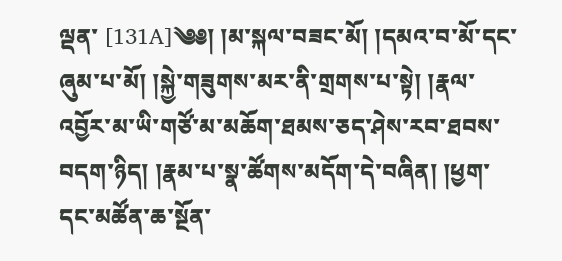ལྡན་ [131A]༄༅། །མ་སྐལ་བཟང་མོ། །དམའ་བ་མོ་དང་ཞུམ་པ་མོ། །སྐྱེ་གཟུགས་མར་ནི་གྲགས་པ་སྟེ། །རྣལ་འབྱོར་མ་ཡི་གཙོ་མ་མཆོག་ཐམས་ཅད་ཤེས་རབ་ཐབས་ བདག་ཉིད། །རྣམ་པ་སྣ་ཚོགས་མདོག་དེ་བཞིན། །ཕྱག་དང་མཚོན་ཆ་སྔོན་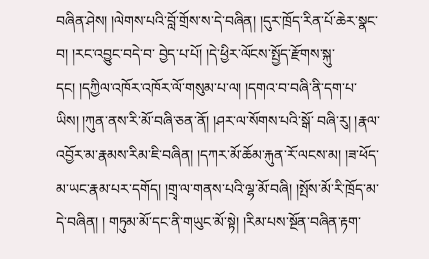བཞིན་ཤེས། །ལེགས་པའི་བློ་གྲོས་ས་དེ་བཞིན། །དུར་ཁྲོད་རིན་པོ་ཆེར་སྣང་བ། །རང་འབྱུང་བདེ་བ་ བྱེད་པ་པོ། །དེ་ཕྱིར་ལོངས་སྤྱོད་རྫོགས་སྐུ་དང། །དཀྱིལ་འཁོར་འཁོར་ལོ་གསུམ་པ་ལ། །དགའ་བ་བཞི་ནི་དག་པ་ཡིས། །ཀུན་ནས་རི་མོ་བཞི་ཅན་ནོ། །ཤར་ལ་སོགས་པའི་སྒོ་ བཞི་རུ། །རྣལ་འབྱོར་མ་རྣམས་རིམ་ཇི་བཞིན། །དཀར་མོ་ཆོམ་རྐུན་རོ་ལངས་མ། །ཟ་ཕོད་མ་ཡང་རྣམ་པར་དགོད། །གྲྭ་ལ་གནས་པའི་ལྷ་མོ་བཞི། །སྤོས་མོ་རི་ཁྲོད་མ་དེ་བཞིན། ། གཏུམ་མོ་དང་ནི་གཡུང་མོ་སྟེ། །རིམ་པས་སྔོན་བཞིན་རྟག་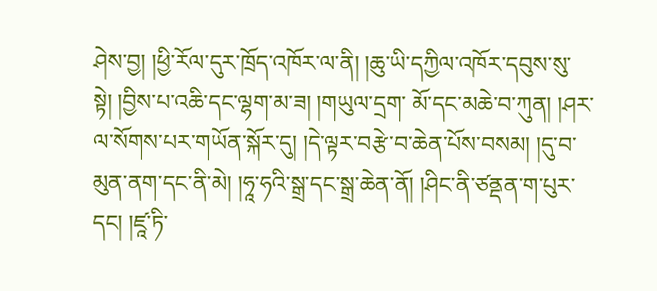ཤེས་བྱ། །ཕྱི་རོལ་དུར་ཁྲོད་འཁོར་ལ་ནི། །ཆུ་ཡི་དཀྱིལ་འཁོར་དབུས་སུ་སྟེ། །བྱིས་པ་འཆི་དང་ལྷག་མ་ཟ། །གཡུལ་དྲག་ མོ་དང་མཆེ་བ་ཀུན། །ཤར་ལ་སོགས་པར་གཡོན་སྐོར་དུ། །དེ་ལྟར་བརྩེ་བ་ཆེན་པོས་བསམ། །དུ་བ་མུན་ནག་དང་ནི་མེ། །ཧཱ་ཧའི་སྒྲ་དང་སྒྲ་ཆེན་ནོ། །ཤིང་ནི་ཙནྡན་ག་པུར་ དང། །ཛཱ་ཏི་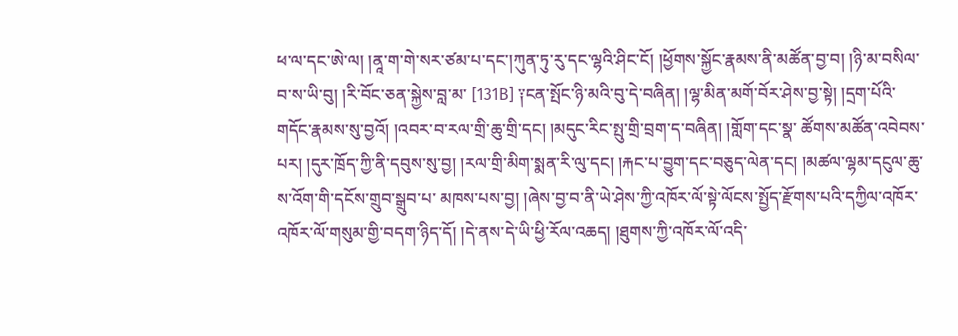ཕ་ལ་དང་ཨེ་ལ། །ནཱ་ག་གེ་སར་ཙམ་པ་དང་།ཀུན་ཏུ་རུ་དང་ལྷའི་ཤིང་ངོ། །ཕྱོགས་སྐྱོང་རྣམས་ནི་མཚོན་བྱ་བ། །ཉི་མ་བསིལ་བ་ས་ཡི་བུ། །རི་བོང་ཅན་སྐྱེས་བླ་མ་ [131B] ༑ངན་སྤོང་ཉི་མའི་བུ་དེ་བཞིན། །ལྷ་མིན་མགོ་བོར་ཤེས་བྱ་སྟེ། །དྲག་པོའི་གདོང་རྣམས་སུ་བྱའོ། །འབར་བ་རལ་གྲི་ཆུ་གྲི་དང། །མདུང་རིང་སྤུ་གྲི་བྲག་ད་བཞིན། །གློག་དང་སྣ་ ཚོགས་མཚོན་འབེབས་པར། །དུར་ཁྲོད་ཀྱི་ནི་དབུས་སུ་བྱ། །རལ་གྲི་མིག་སྨན་རི་ལུ་དང། །རྐང་པ་བྱུག་དང་བཅུད་ལེན་དང། །མཚལ་ལྷམ་དངུལ་ཆུ་ས་འོག་གི་དངོས་གྲུབ་སྒྲུབ་པ་ མཁས་པས་བྱ། །ཞེས་བྱ་བ་ནི་ཡེ་ཤེས་ཀྱི་འཁོར་ལོ་སྟེ་ལོངས་སྤྱོད་རྫོགས་པའི་དཀྱིལ་འཁོར་འཁོར་ལོ་གསུམ་གྱི་བདག་ཉིད་དོ། །དེ་ནས་དེ་ཡི་ཕྱི་རོལ་འཆད། །ཐུགས་ཀྱི་འཁོར་ལོ་འདི་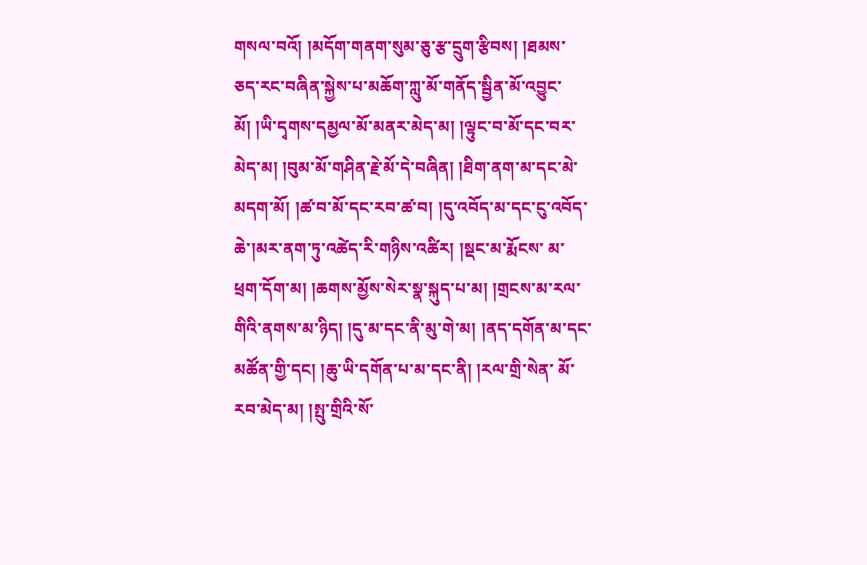གསལ་བའོ། །མདོག་གནག་སུམ་ཅུ་རྩ་དྲུག་རྩིབས། །ཐམས་ཅད་རང་བཞིན་སྐྱེས་པ་མཆོག་ཀླུ་མོ་གནོད་སྦྱིན་མོ་འབྱུང་མོ། །ཡི་དྭགས་དམྱལ་མོ་མནར་མེད་མ། །ལྟུང་བ་མོ་དང་བར་ མེད་མ། །བུམ་མོ་གཤིན་རྗེ་མོ་དེ་བཞིན། །ཐིག་ནག་མ་དང་མེ་མདག་མོ། །ཚ་བ་མོ་དང་རབ་ཚ་བ། །དུ་འབོད་མ་དང་ངུ་འབོད་ཆེ་།མར་ནག་ཏུ་འཚེད་རི་གཉིས་འཚིར། །སྡང་མ་རྨོངས་ མ་ཕྲག་དོག་མ། །ཆགས་མྱོས་སེར་སྣ་སྐུད་པ་མ། །གྲངས་མ་རལ་གིའི་ནགས་མ་ཉིད། །དུ་མ་དང་ནི་མུ་གེ་མ། །ནད་དགོན་མ་དང་མཚོན་གྱི་དང། །ཆུ་ཡི་དགོན་པ་མ་དང་ནི། །རལ་གྲི་སེན་ མོ་རབ་མེད་མ། །སྤུ་གྲིའི་སོ་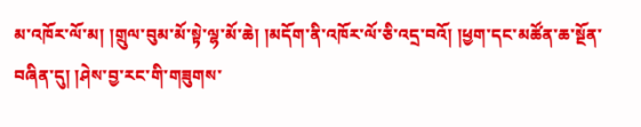མ་འཁོར་ལོ་མ། །གྲུལ་བུམ་མོ་སྟེ་ལྷ་མོ་ཆེ། །མདོག་ནི་འཁོར་ལོ་ཅི་འདྲ་བའོ། །ཕྱག་དང་མཚོན་ཆ་སྔོན་བཞིན་དུ། །ཤེས་བྱ་རང་གི་གཟུགས་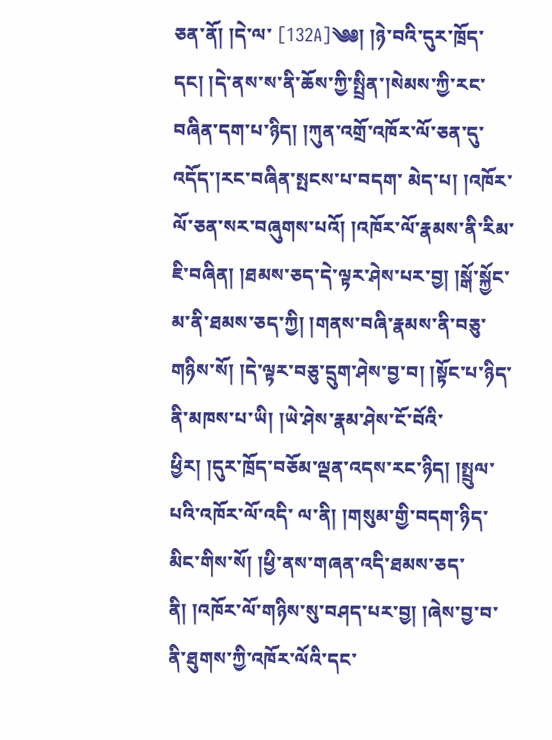ཅན་ནོ། །དེ་ལ་ [132A]༄༅། །ཉེ་བའི་དུར་ཁྲོད་དང། །དེ་ནས་ས་ནི་ཆོས་ཀྱི་སྤྲིན་།སེམས་ཀྱི་རང་བཞིན་དག་པ་ཉིད། །ཀུན་འགྲོ་འཁོར་ལོ་ཅན་དུ་འདོད་།རང་བཞིན་སྤངས་པ་བདག་ མེད་པ། །འཁོར་ལོ་ཅན་སར་བཞུགས་པའོ། །འཁོར་ལོ་རྣམས་ནི་རིམ་ཇི་བཞིན། །ཐམས་ཅད་དེ་ལྟར་ཤེས་པར་བྱ། །སྒོ་སྐྱོང་མ་ནི་ཐམས་ཅད་ཀྱི། །གནས་བཞི་རྣམས་ནི་བཅུ་ གཉིས་སོ། །དེ་ལྟར་བཅུ་དྲུག་ཤེས་བྱ་བ། །སྟོང་པ་ཉིད་ནི་མཁས་པ་ཡི། །ཡེ་ཤེས་རྣམ་ཤེས་ངོ་བོའི་ཕྱིར། །དུར་ཁྲོད་བཅོམ་ལྡན་འདས་རང་ཉིད། །སྤྲུལ་པའི་འཁོར་ལོ་འདི་ ལ་ནི། །གསུམ་གྱི་བདག་ཉིད་མིང་གིས་སོ། །ཕྱི་ནས་གཞན་འདི་ཐམས་ཅད་ནི། །འཁོར་ལོ་གཉིས་སུ་བཤད་པར་བྱ། །ཞེས་བྱ་བ་ནི་ཐུགས་ཀྱི་འཁོར་ལོའི་དང་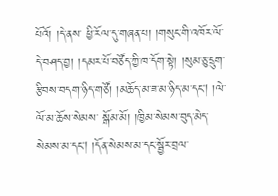པོའོ། །དེ་ནས་ ཕྱི་རོལ་དུ་གཞན་པ། །གསུང་གི་འཁོར་ལོ་དེ་བཤད་བྱ། །དམར་པོ་བཙོད་ཀྱི་ཁ་དོག་སྟེ། །སུམ་ཅུ་དྲུག་རྩིབས་བདག་ཉིད་གཙོ། །མཆོད་མ་ཟ་མ་ཉིད་མ་དང། །ལེ་ལོ་མ་ཆོས་སེམས་ སྒོམ་མོ། །ཁྱིམ་སེམས་བུད་མེད་སེམས་མ་དང། །དོན་སེམས་མ་དང་སྦྱོར་བྲལ་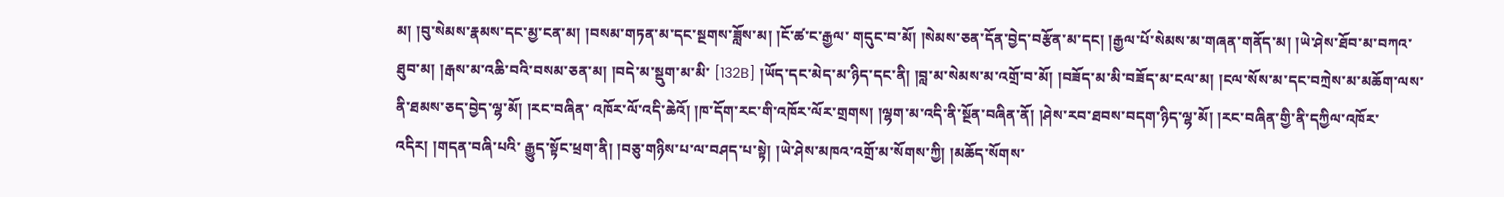མ། །བུ་སེམས་རྣམས་དང་མྱ་ངན་མ། །བསམ་གཏན་མ་དང་སྔགས་ཟློས་མ། །ངོ་ཚ་ང་རྒྱལ་ གདུང་བ་མོ། །སེམས་ཅན་དོན་བྱེད་བརྩོན་མ་དང། །རྒྱལ་པོ་སེམས་མ་གཞན་གནོད་མ། །ཡེ་ཤེས་ཐོབ་མ་བཀའ་ཐུབ་མ། །རྒས་མ་འཆི་བའི་བསམ་ཅན་མ། །བདེ་མ་སྡུག་མ་མི་ [132B] །ཡོད་དང་མེད་མ་ཉིད་དང་ནི། །བླ་མ་སེམས་མ་འགྲོ་བ་མོ། །བཟོད་མ་མི་བཟོད་མ་ངལ་མ། །ངལ་སོས་མ་དང་བཀྲེས་མ་མཆོག་ལས་ནི་ཐམས་ཅད་བྱེད་ལྷ་མོ། །རང་བཞིན་ འཁོར་ལོ་འདི་ཆེའོ། །ཁ་དོག་རང་གི་འཁོར་ལོར་གྲགས། །ལྷག་མ་འདི་ནི་སྔོན་བཞིན་ནོ། །ཤེས་རབ་ཐབས་བདག་ཉིད་ལྷ་མོ། །རང་བཞིན་གྱི་ནི་དཀྱིལ་འཁོར་འདིར། །གདན་བཞི་པའི་ རྒྱུད་སྟོང་ཕྲག་ནི། །བཅུ་གཉིས་པ་ལ་བཤད་པ་སྟེ། །ཡེ་ཤེས་མཁའ་འགྲོ་མ་སོགས་ཀྱི། །མཆོད་སོགས་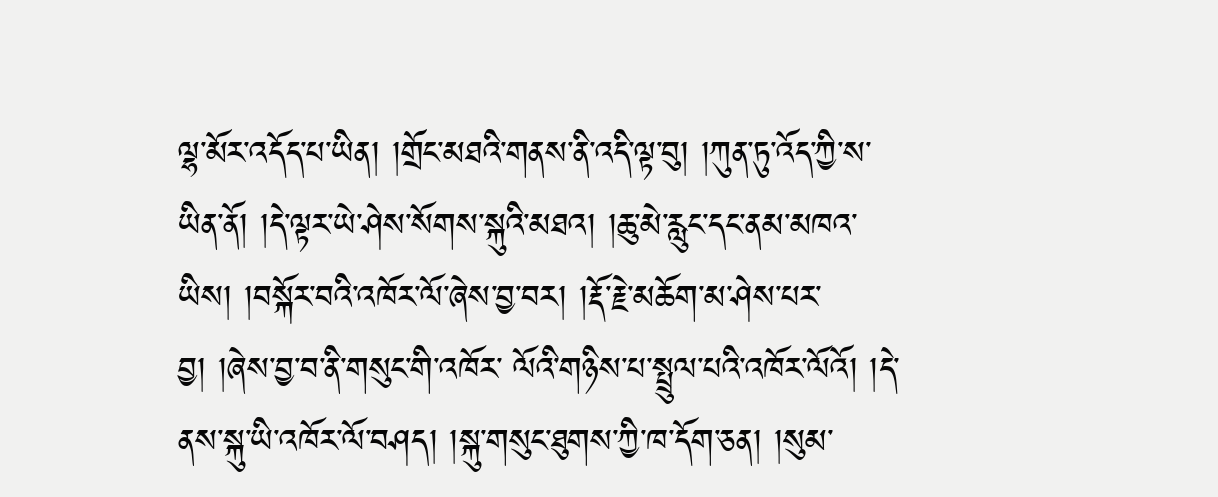ལྷ་མོར་འདོད་པ་ཡིན། །གྲོང་མཐའི་གནས་ནི་འདི་ལྟ་བུ། །ཀུན་ཏུ་འོད་ཀྱི་ས་ ཡིན་ནོ། །དེ་ལྟར་ཡེ་ཤེས་སོགས་སྐུའི་མཐའ། །ཆུ་མེ་རླུང་དང་ནམ་མཁའ་ཡིས། །བསྐོར་བའི་འཁོར་ལོ་ཞེས་བྱ་བར། །རྡོ་རྗེ་མཆོག་མ་ཤེས་པར་བྱ། །ཞེས་བྱ་བ་ནི་གསུང་གི་འཁོར་ ལོའི་གཉིས་པ་སྤྲུལ་པའི་འཁོར་ལོའོ། །དེ་ནས་སྐུ་ཡི་འཁོར་ལོ་བཤད། །སྐུ་གསུང་ཐུགས་ཀྱི་ཁ་དོག་ཅན། །སུམ་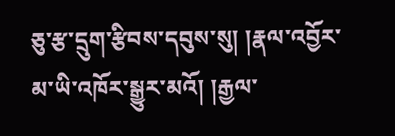ཅུ་རྩ་དྲུག་རྩིབས་དབུས་སུ། །རྣལ་འབྱོར་མ་ཡི་འཁོར་སྒྱུར་མའོ། །རྒྱལ་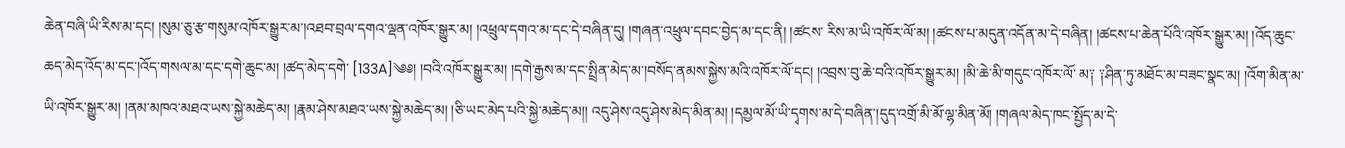ཆེན་བཞི་ཡི་རིས་མ་དང། །སུམ་ཅུ་རྩ་གསུམ་འཁོར་སྒྱུར་མ་།འཐབ་བྲལ་དགའ་ལྡན་འཁོར་སྒྱུར་མ། །འཕྲུལ་དགའ་མ་དང་དེ་བཞིན་དུ། །གཞན་འཕྲུལ་དབང་བྱེད་མ་དང་ནི། །ཚངས་ རིས་མ་ཡི་འཁོར་ལོ་མ། །ཚངས་པ་མདུན་འདོན་མ་དེ་བཞིན། །ཚངས་པ་ཆེན་པོའི་འཁོར་སྒྱུར་མ། །འོད་ཆུང་ཆད་མེད་འོད་མ་དང་།འོད་གསལ་མ་དང་དགེ་ཆུང་མ། །ཚད་མེད་དགེ་ [133A]༄༅། །བའི་འཁོར་སྒྱུར་མ། །དགེ་རྒྱས་མ་དང་སྤྲིན་མེད་མ་།བསོད་ནམས་སྐྱེས་མའི་འཁོར་ལོ་དང། །འབྲས་བུ་ཆེ་བའི་འཁོར་སྒྱུར་མ། །མི་ཆེ་མི་གདུང་འཁོར་ལོ་ མ༑ ༑ཤིན་ཏུ་མཐོང་མ་བཟང་སྣང་མ། །འོག་མིན་མ་ཡི་འཁོར་སྒྱུར་མ། །ནམ་མཁའ་མཐའ་ཡས་སྐྱེ་མཆེད་མ། །རྣམ་ཤེས་མཐའ་ཡས་སྐྱེ་མཆེད་མ། །ཅི་ཡང་མེད་པའི་སྐྱེ་མཆེད་མ།། འདུ་ཤེས་འདུ་ཤེས་མེད་མིན་མ། །དམྱལ་མོ་ཡི་དྭགས་མ་དེ་བཞིན་།དུད་འགྲོ་མི་མོ་ལྷ་མིན་མོ། །གཞལ་མེད་ཁང་སྤྱོད་མ་དེ་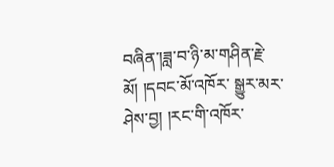བཞིན་།ཟླ་བ་ཉི་མ་གཤིན་རྗེ་མོ། །དབང་མོ་འཁོར་ སྒྱུར་མར་ཤེས་བྱ། །རང་གི་འཁོར་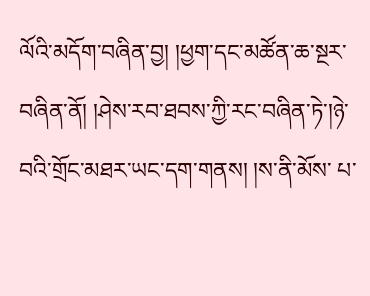ལོའི་མདོག་བཞིན་བྱ། །ཕྱག་དང་མཚོན་ཆ་སྔར་བཞིན་ནོ། །ཤེས་རབ་ཐབས་ཀྱི་རང་བཞིན་ཏེ་།ཉེ་བའི་གྲོང་མཐར་ཡང་དག་གནས། །ས་ནི་མོས་ པ་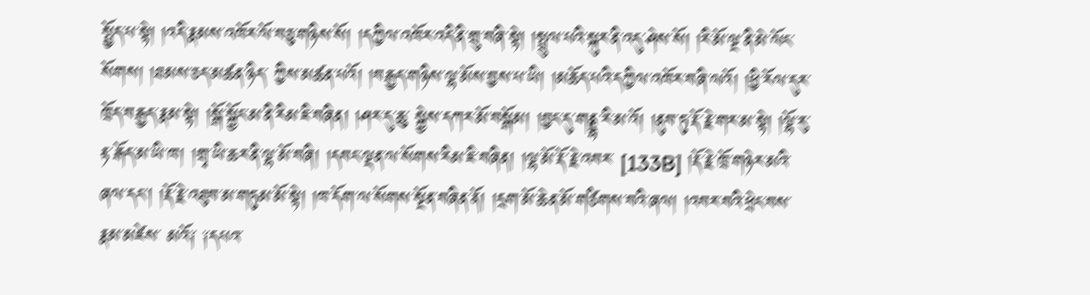སྤྱོད་པ་སྟེ། །འདི་རྣམས་འཁོར་ལོ་བཅུ་གཉིས་སོ། །དཀྱིལ་འཁོར་འདི་ནི་གྲུ་བཞི་སྟེ། །སྤྲུལ་པའི་སྐུར་ནི་འདུ་ཤེས་སོ། །རི་མོ་ལྔ་ནི་མེ་ལོང་སོགས། །ཐམས་ཅད་མཚན་ཉིད་ ཀྱིས་མཚན་པའོ། །བརྒྱད་གཉིས་ལྷ་མོས་བྱས་པ་ཡི། །མཆོད་པའི་དཀྱིལ་འཁོར་བཞི་ལའོ། །ཕྱི་རོལ་དུར་ཁྲོད་བརྒྱད་རྣམ་སྟེ། །སྒོ་སྐྱོང་མ་ནི་རིམ་ཇི་བཞིན། །ཤར་དུ་ཆུ་ སྐྱེས་དཀར་མོ་བསྒོམ། །བྱང་དུ་གནྡྷ་རི་མ་འོ། །ནུབ་ཏུ་རྡོ་རྗེ་གར་མ་སྟེ། །ལྷོ་རུ་རྟ་རྒོད་མ་ཡི་ཁ། །གྲྭ་ཡི་ཆར་ནི་ལྷ་མོ་བཞི། །དབང་ལྡན་ལ་སོགས་རིམ་ཇི་བཞིན། །ལྷ་མོ་རྡོ་རྗེ་འབར་ [133B] །རྡོ་རྗེ་ཁྲོ་གཉེར་མའི་ཞལ་དང། །རྡོ་རྗེ་འཐུབ་མ་གཏུམ་མོ་སྟེ། །ཁ་དོག་ལ་སོགས་སྔོན་བཞིན་ནོ། །དྲག་མོ་ཆེན་མོ་གཙིགས་བའི་ཞལ། །འབར་བའི་ཕྲེང་བས་རྣམ་མཛེས་ མའོ༑ ༑དཔའ་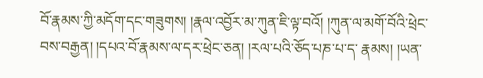བོ་རྣམས་ཀྱི་མདོག་དང་གཟུགས། །རྣལ་འབྱོར་མ་ཀུན་ཇི་ལྟ་བའོ། །ཀུན་ལ་མགོ་བོའི་ཕྲེང་བས་བརྒྱན། །དཔའ་བོ་རྣམས་ལ་དར་ཕྲེང་ཅན། །རལ་པའི་ཅོད་པཎ་པ་ད་ རྣམས། །ཡན་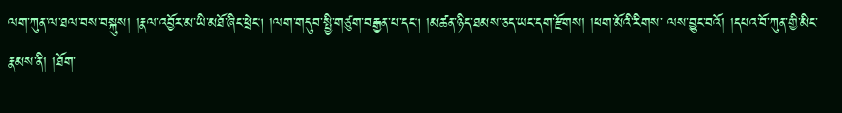ལག་ཀུན་ལ་ཐལ་བས་བསྐུས། །རྣལ་འབྱོར་མ་ཡི་མཐོ་ཞིང་ཕྲེང། །ལག་གདུབ་སྤྱི་གཙུག་བརྒྱན་པ་དང། །མཚན་ཉིད་ཐམས་ཅད་ཡང་དག་རྫོགས། །ཕག་མོའི་རིགས་ ལས་བྱུང་བའོ། །དཔའ་བོ་ཀུན་གྱི་མིང་རྣམས་ནི། །ཐོག་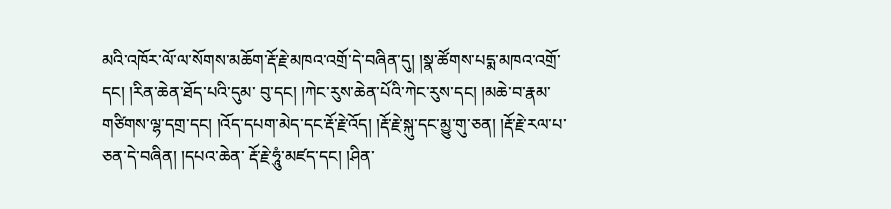མའི་འཁོར་ལོ་ལ་སོགས་མཆོག་རྡོ་རྗེ་མཁའ་འགྲོ་དེ་བཞིན་དུ། །སྣ་ཚོགས་པདྨ་མཁའ་འགྲོ་དང། །རིན་ཆེན་ཐོད་པའི་དུམ་ བུ་དང། །ཀེང་རུས་ཆེན་པོའི་ཀེང་རུས་དང། །མཆེ་བ་རྣམ་གཙིགས་ལྷ་དགྲ་དང། །འོད་དཔག་མེད་དང་རྡོ་རྗེ་འོད། །རྡོ་རྗེ་སྐུ་དང་མྱུ་གུ་ཅན། །རྡོ་རྗེ་རལ་པ་ཅན་དེ་བཞིན། །དཔའ་ཆེན་ རྡོ་རྗེ་ཧཱུཾ་མཛད་དང། །ཤིན་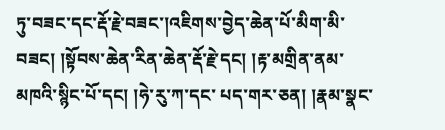ཏུ་བཟང་དང་རྡོ་རྗེ་བཟང་།འཇིགས་བྱེད་ཆེན་པོ་མིག་མི་བཟང། །སྟོབས་ཆེན་རིན་ཆེན་རྡོ་རྗེ་དང། །རྟ་མགྲིན་ནམ་མཁའི་སྙིང་པོ་དང། །ཧེ་རུ་ཀ་དང་ པད་གར་ཅན། །རྣམ་སྣང་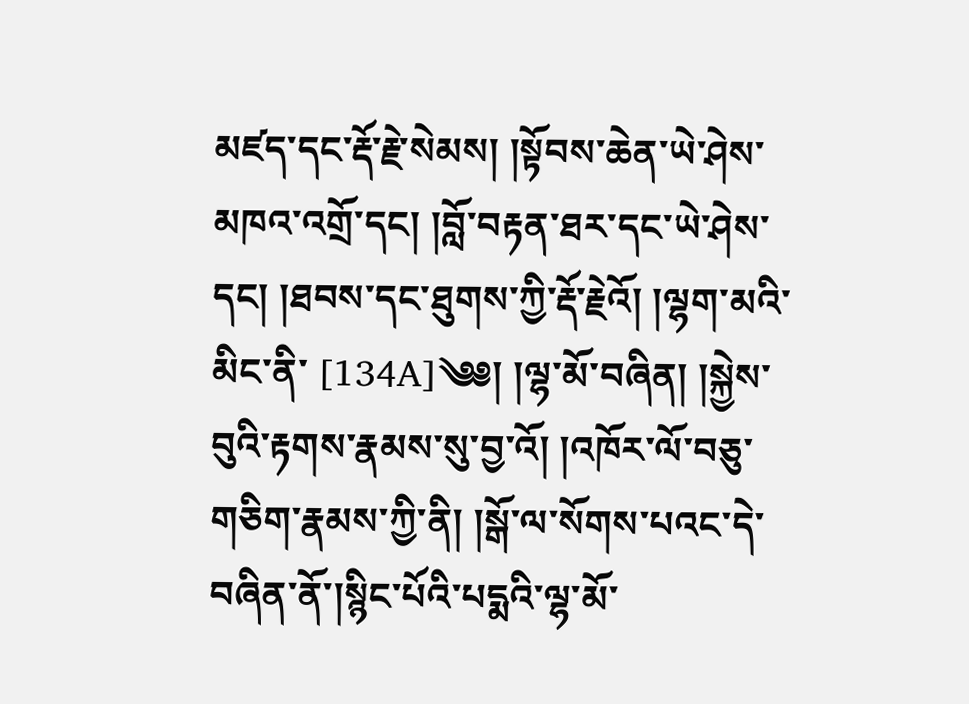མཛད་དང་རྡོ་རྗེ་སེམས། །སྟོབས་ཆེན་ཡེ་ཤེས་མཁའ་འགྲོ་དང། །བློ་བརྟན་ཐར་དང་ཡེ་ཤེས་དང། །ཐབས་དང་ཐུགས་ཀྱི་རྡོ་རྗེའོ། །ལྷག་མའི་མིང་ནི་ [134A]༄༅། །ལྷ་མོ་བཞིན། །སྐྱེས་བུའི་རྟགས་རྣམས་སུ་བྱ་འོ། །འཁོར་ལོ་བཅུ་གཅིག་རྣམས་ཀྱི་ནི། །སྒོ་ལ་སོགས་པའང་དེ་བཞིན་ནོ་།སྙིང་པོའི་པདྨའི་ལྷ་མོ་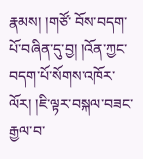རྣམས། །གཙོ་ བོས་བདག་པོ་བཞིན་དུ་བྱ། །འོན་ཀྱང་བདག་པོ་སོགས་འཁོར་ལོར། །ཇི་ལྟར་བསྐལ་བཟང་རྒྱལ་བ་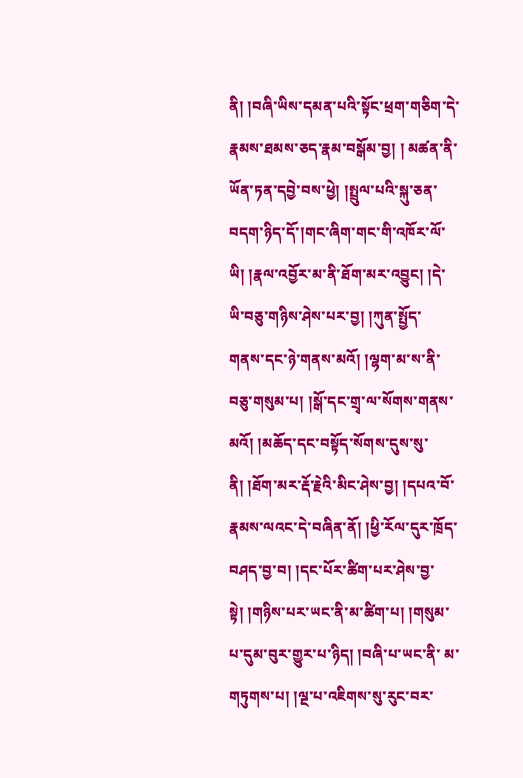ནི། །བཞི་ཡིས་དམན་པའི་སྟོང་ཕྲག་གཅིག་དེ་རྣམས་ཐམས་ཅད་རྣམ་བསྒོམ་བྱ། ། མཚན་ནི་ཡོན་ཏན་དབྱེ་བས་ཕྱེ། །སྤྲུལ་པའི་སྐུ་ཅན་བདག་ཉིད་དོ་།གང་ཞིག་གང་གི་འཁོར་ལོ་ཡི། །རྣལ་འབྱོར་མ་ནི་ཐོག་མར་འབྱུང། །དེ་ཡི་བཅུ་གཉིས་ཤེས་པར་བྱ། །ཀུན་སྤྱོད་ གནས་དང་ཉེ་གནས་མའོ། །ལྷག་མ་ས་ནི་བཅུ་གསུམ་པ། །སྒོ་དང་གྲྭ་ལ་སོགས་གནས་མའོ། །མཆོད་དང་བསྟོད་སོགས་དུས་སུ་ནི། །ཐོག་མར་རྡོ་རྗེའི་མིང་ཤེས་བྱ། །དཔའ་བོ་ རྣམས་ལའང་དེ་བཞིན་ནོ། །ཕྱི་རོལ་དུར་ཁྲོད་བཤད་བྱ་བ། །དང་པོར་ཚིག་པར་ཤེས་བྱ་སྟེ། །གཉིས་པར་ཡང་ནི་མ་ཚིག་པ། །གསུམ་པ་དུམ་བུར་གྱུར་པ་ཉིད། །བཞི་པ་ཡང་ནི་ མ་གཏུགས་པ། །ལྔ་པ་འཇིགས་སུ་རུང་བར་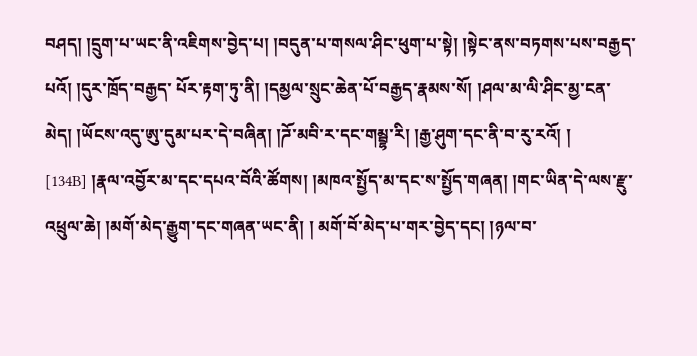བཤད། །དྲུག་པ་ཡང་ནི་འཇིགས་བྱེད་པ། །བདུན་པ་གསལ་ཤིང་ཕུག་པ་སྟེ། །སྟེང་ནས་བཏགས་པས་བརྒྱད་པའོ། །དུར་ཁྲོད་བརྒྱད་ པོར་རྟག་ཏུ་ནི། །དམྱལ་སྲུང་ཆེན་པོ་བརྒྱད་རྣམས་སོ། །ཤལ་མ་ལི་ཤིང་མྱ་ངན་མེད། །ཡོངས་འདུ་ཨུ་དུམ་པར་དེ་བཞིན། །ཌོ་མབི་ར་དང་གམྦྷ་རི། །རྒྱ་ཤུག་དང་ནི་བ་རུ་རའོ། ། [134B] །རྣལ་འབྱོར་མ་དང་དཔའ་བོའི་ཚོགས། །མཁའ་སྤྱོད་མ་དང་ས་སྤྱོད་གཞན། །གང་ཡིན་དེ་ལས་རྫུ་འཕྲུལ་ཆེ། །མགོ་མེད་རྒྱུག་དང་གཞན་ཡང་ནི། ། མགོ་བོ་མེད་པ་གར་བྱེད་དང། །ཉལ་བ་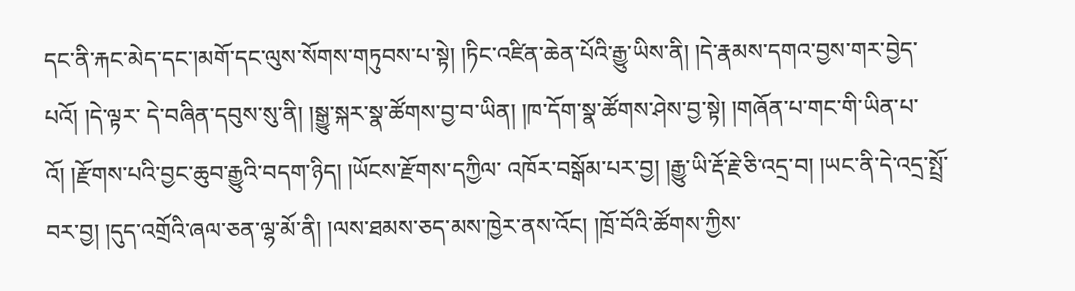དང་ནི་རྐང་མེད་དང་།མགོ་དང་ལུས་སོགས་གཏུབས་པ་སྟེ། །ཏིང་འཛིན་ཆེན་པོའི་རྒྱུ་ཡིས་ནི། །དེ་རྣམས་དགའ་བྱས་གར་བྱེད་པའོ། །དེ་ལྟར་ དེ་བཞིན་དབུས་སུ་ནི། །སྒྱུ་སྐར་སྣ་ཚོགས་བྱ་བ་ཡིན། །ཁ་དོག་སྣ་ཚོགས་ཤེས་བྱ་སྟེ། །གཞོན་པ་གང་གི་ཡིན་པ་འོ། །རྫོགས་པའི་བྱང་ཆུབ་རྒྱུའི་བདག་ཉིད། །ཡོངས་རྫོགས་དཀྱིལ་ འཁོར་བསྒོམ་པར་བྱ། །རྒྱུ་ཡི་རྡོ་རྗེ་ཅི་འདྲ་བ། །ཡང་ནི་དེ་འདྲ་སྤྲོ་བར་བྱ། །དུད་འགྲོའི་ཞལ་ཅན་ལྷ་མོ་ནི། །ལས་ཐམས་ཅད་མས་ཁྱེར་ནས་འོང། །ཁྲོ་བོའི་ཚོགས་ཀྱིས་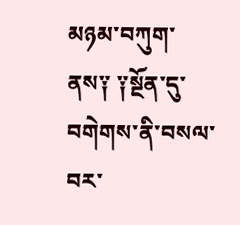མཉམ་བཀུག་ ནས༑ ༑སྔོན་དུ་བགེགས་ནི་བསལ་བར་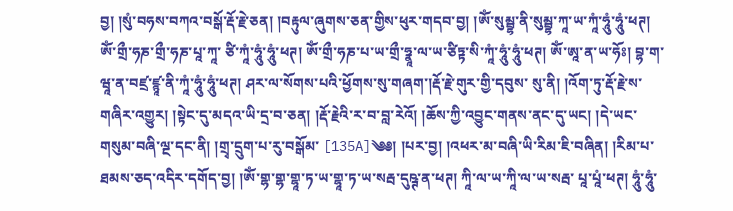བྱ། །སུཾ་བཧས་བཀའ་བསྒོ་རྡོ་རྗེ་ཅན། །བརྟུལ་ཞུགས་ཅན་གྱིས་ཕུར་གདབ་བྱ། །ཨོཾ་སུམྦྷ་ནི་སུམྦྷ་ཀཱ་ཡ་ཀཱཾ་ཧཱུཾ་ཧཱུཾ་ཕཊ། ཨོཾ་གྲྀ་ཧཎ་གྲྀ་ཧཎ་པཱ་ཀཱ་ ཙི་ཀཱཾ་ཧཱུཾ་ཧཱུཾ་ཕཊ། ཨོཾ་གྲྀ་ཧཎ་པ་ཡ་གྲྀ་ཧྣཱ་ལ་ཡ་ཙིཏྟ་སི་ཀཱཾ་ཧཱུཾ་ཧཱུཾ་ཕཊ། ཨོཾ་ཨཱ་ན་ཡ་ཧོཿ། བྷ་ག་ཝཱ་ན་བཛྲ་ཛྙཱ་ནི་ཀཱཾ་ཧཱུཾ་ཧཱུཾ་ཕཊ། ཤར་ལ་སོགས་པའི་ཕྱོགས་སུ་གཞག་།རྡོ་རྗེ་གུར་གྱི་དབུས་ སུ་ནི། །འོག་ཏུ་རྡོ་རྗེ་ས་གཞིར་འགྱུར། །སྟེང་དུ་མདའ་ཡི་དྲ་བ་ཅན། །རྡོ་རྗེའི་ར་བ་བླ་རེའོ། །ཆོས་ཀྱི་འབྱུང་གནས་ནང་དུ་ཡང། །དེ་ཡང་གསུམ་བཞི་ལྔ་དང་ནི། །གྲྭ་དྲུག་པ་རུ་བསྒོམ་ [135A]༄༅། །པར་བྱ། །འཕར་མ་བཞི་ཡི་རིམ་ཇི་བཞིན། །རིམ་པ་ཐམས་ཅད་འདིར་དགོད་བྱ། །ཨོཾ་གྷ་གྷ་གྷཱ་ཏ་ཡ་གྷཱ་ཏ་ཡ་སརྦ་དུཥྚ་ན་ཕཊ། ཀཱི་ལ་ཡ་ཀཱི་ལ་ཡ་སརྦ་ པཱ་པཱཾ་ཕཊ། ཧཱུཾ་ཧཱུཾ་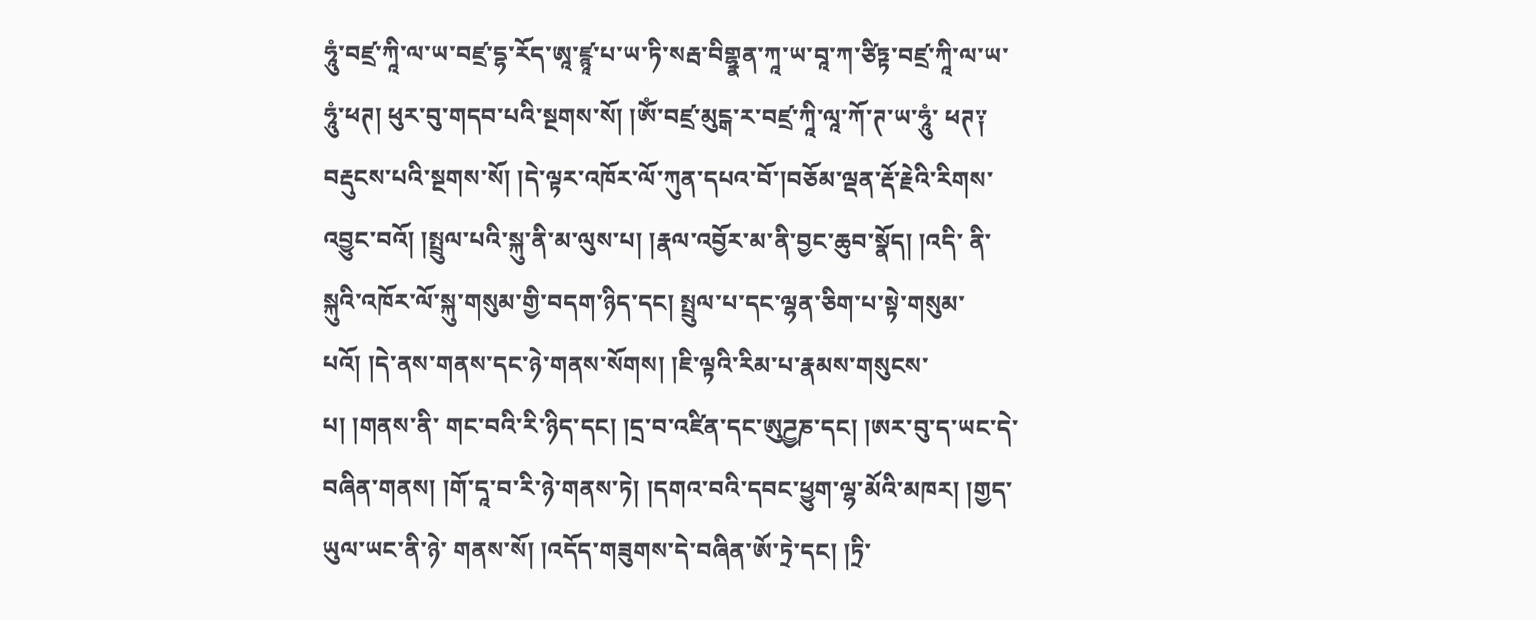ཧཱུཾ་བཛྲ་ཀཱི་ལ་ཡ་བཛྲ་དྷ་རོད་ཨཱ་ཛྙཱ་པ་ཡ་ཏི་སརྦ་བིགྷྣན་ཀཱ་ཡ་བཱ་ཀ་ཙིཏྟ་བཛྲ་ཀཱི་ལ་ཡ་ཧཱུཾ་ཕཊ། ཕུར་བུ་གདབ་པའི་སྔགས་སོ། །ཨོཾ་བཛྲ་མུངྒ་ར་བཛྲ་ཀཱི་ལཱ་ཀོ་ཊ་ཡ་ཧཱུཾ་ ཕཊ༑ བརྡུངས་པའི་སྔགས་སོ། །དེ་ལྟར་འཁོར་ལོ་ཀུན་དཔའ་བོ་།བཅོམ་ལྡན་རྡོ་རྗེའི་རིགས་འབྱུང་བའོ། །སྤྲུལ་པའི་སྐུ་ནི་མ་ལུས་པ། །རྣལ་འབྱོར་མ་ནི་བྱང་ཆུབ་སྣོད། །འདི་ ནི་སྐུའི་འཁོར་ལོ་སྐུ་གསུམ་གྱི་བདག་ཉིད་དང། སྤྲུལ་པ་དང་ལྷན་ཅིག་པ་སྟེ་གསུམ་པའོ། །དེ་ནས་གནས་དང་ཉེ་གནས་སོགས། །ཇི་ལྟའི་རིམ་པ་རྣམས་གསུངས་པ། །གནས་ནི་ གང་བའི་རི་ཉིད་དང། །དྲ་བ་འཛིན་དང་ཨུཌྱཎ་དང། །ཨར་བུ་ད་ཡང་དེ་བཞིན་གནས། །གོ་དཱ་བ་རི་ཉེ་གནས་ཏེ། །དགའ་བའི་དབང་ཕྱུག་ལྷ་མོའི་མཁར། །གྱད་ཡུལ་ཡང་ནི་ཉེ་ གནས་སོ། །འདོད་གཟུགས་དེ་བཞིན་ཨོ་ཏྲེ་དང། །ཏྲི་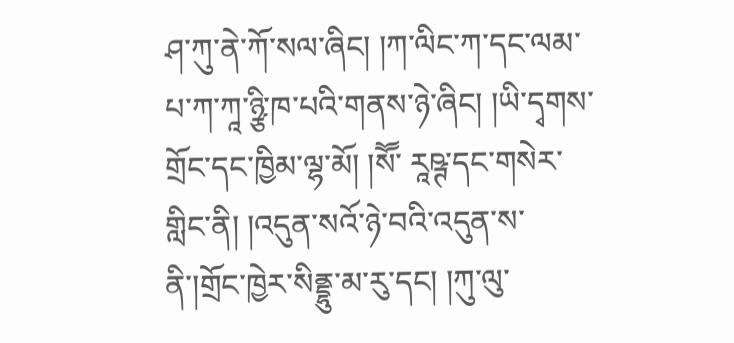ཤ་ཀུ་ནེ་ཀོ་སལ་ཞིང། །ཀ་ལིང་ཀ་དང་ལམ་པ་ཀ་ཀཱ་ཉྩི་ཁ་པའི་གནས་ཉེ་ཞིང། །ཡི་དྭགས་གྲོང་དང་ཁྱིམ་ལྷ་མོ། །སཽ་ རཱཥྚ་དང་གསེར་གླིང་ནི། །འདུན་སའོ་ཉེ་བའི་འདུན་ས་ནི་།གྲོང་ཁྱེར་སིནྡྷུ་མ་རུ་དང། །ཀུ་ལུ་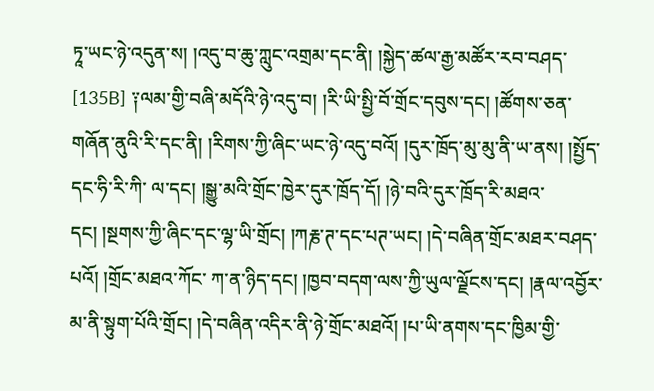ཏཱ་ཡང་ཉེ་འདུན་ས། །འདུ་བ་ཆུ་ཀླུང་འགྲམ་དང་ནི། །སྐྱེད་ཚལ་རྒྱ་མཚོར་རབ་བཤད་ [135B] ༑ལམ་གྱི་བཞི་མདོའི་ཉེ་འདུ་བ། །རི་ཡི་སྤྱི་བོ་གྲོང་དབུས་དང། །ཚོགས་ཅན་གཞོན་ནུའི་རི་དང་ནི། །རིགས་ཀྱི་ཞིང་ཡང་ཉེ་འདུ་བའོ། །དུར་ཁྲོད་མུ་མུ་ནི་ཡ་ནས། །སྤྱོད་དང་ཧི་རི་ཀི་ ལ་དང། །སྒྱུ་མའི་གྲོང་ཁྱེར་དུར་ཁྲོད་དོ། །ཉེ་བའི་དུར་ཁྲོད་རི་མཐའ་དང། །སྔགས་ཀྱི་ཞིང་དང་ལྷ་ཡི་གྲོང། །ཀརྞ་ཊ་དང་པཊ་ཡང། །དེ་བཞིན་གྲོང་མཐར་བཤད་པའོ། །གྲོང་མཐའ་ཀོང་ ཀ་ན་ཉིད་དང། །ཁྱབ་བདག་ལས་ཀྱི་ཡུལ་ལྗོངས་དང། །རྣལ་འབྱོར་མ་ནི་སྟུག་པོའི་གྲོང། །དེ་བཞིན་འདིར་ནི་ཉེ་གྲོང་མཐའོ། །པ་ཡི་ནགས་དང་ཁྱིམ་གྱི་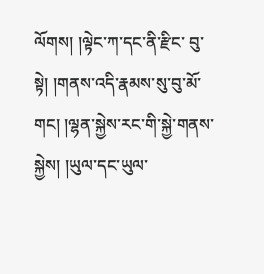ལོགས། །ལྟེང་ཀ་དང་ནི་རྫིང་ བུ་སྟེ། །གནས་འདི་རྣམས་སུ་བུ་མོ་གང། །ལྷན་སྐྱེས་རང་གི་སྐྱེ་གནས་སྐྱེས། །ཡུལ་དང་ཡུལ་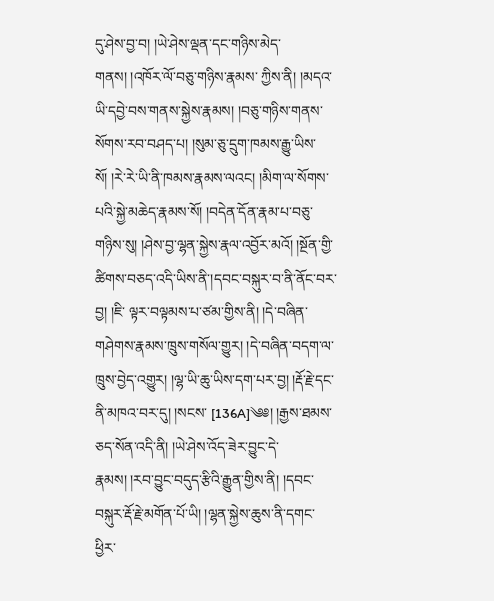དུ་ཤེས་བྱ་བ། །ཡེ་ཤེས་ལྡན་དང་གཉིས་མེད་གནས། །འཁོར་ལོ་བཅུ་གཉིས་རྣམས་ ཀྱིས་ནི། །མདའ་ཡི་དབྱེ་བས་གནས་སྐྱེས་རྣམས། །བཅུ་གཉིས་གནས་སོགས་རབ་བཤད་པ། །སུམ་ཅུ་དྲུག་ཁམས་རྒྱུ་ཡིས་སོ། །རེ་རེ་ཡི་ནི་ཁམས་རྣམས་ལའང། །མིག་ལ་སོགས་ པའི་སྐྱེ་མཆེད་རྣམས་སོ། །བདེན་དོན་རྣམ་པ་བཅུ་གཉིས་སུ། །ཤེས་བྱ་ལྷན་སྐྱེས་རྣལ་འབྱོར་མའོ། །སྔོན་གྱི་ཚིགས་བཅད་འདི་ཡིས་ནི་།དབང་བསྐུར་བ་ནི་ནོང་བར་བྱ། །ཇི་ ལྟར་བལྟམས་པ་ཙམ་གྱིས་ནི། །དེ་བཞིན་གཤེགས་རྣམས་ཁྲུས་གསོལ་གྱུར། །དེ་བཞིན་བདག་ལ་ཁྲུས་བྱེད་འགྱུར། །ལྷ་ཡི་ཆུ་ཡིས་དག་པར་བྱ། །རྡོ་རྗེ་དང་ནི་མཁའ་བར་དུ། །སངས་ [136A]༄༅། །རྒྱས་ཐམས་ཅད་སོན་འདི་ནི། །ཡེ་ཤེས་འོད་ཟེར་བྱུང་དེ་རྣམས། །རབ་བྱུང་བདུད་རྩིའི་རྒྱུན་གྱིས་ནི། །དབང་བསྐུར་རྡོ་རྗེ་མགོན་པོ་ཡི། །ལྷན་སྐྱེས་ཆུས་ནི་དགང་ ཕྱིར་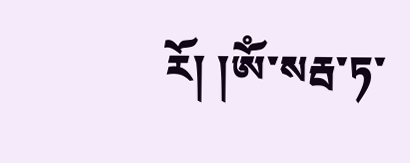རོ། །ཨོཾ་སརྦ་ཏ་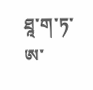ཐཱ་ག་ཏ་ཨ་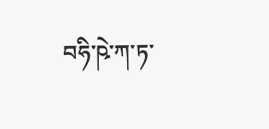བཧི་ཥེ་ཀ་ཏ་